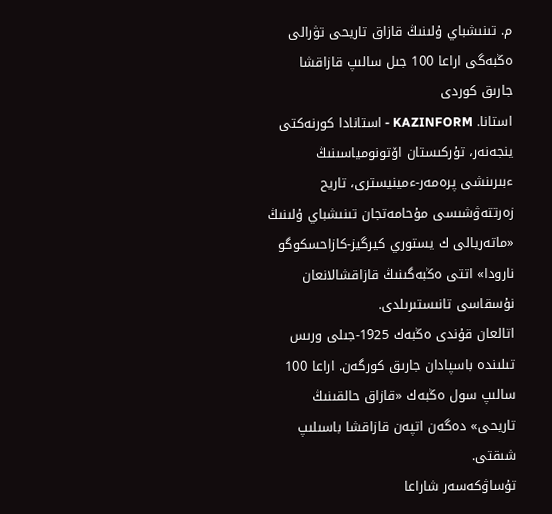م. تىنىشباي ۇلىنىڭ قازاق تاريحى تۋرالى ەڭبەگى اراعا 100 جىل سالىپ قازاقشا جارىق كوردى
استانا. KAZINFORM - استانادا كورنەكتى ينجەنەر، تۇركىستان اۆتونومياسىنىڭ ءبىرىنشى پرەمەر-ءمينيسترى، تاريح زەرتتەۋشىسى مۇحامەتجان تىنىشباي ۇلىنىڭ «ماتەريالى ك يستوري كيرگيز-كازاحسكوگو نارودا» اتتى ەڭبەگىنىڭ قازاقشالانعان نۇسقاسى تانىستىرىلدى.
اتالعان قۇندى ەڭبەك 1925-جىلى ورىس تىلىندە باسپادان جارىق كورگەن. اراعا 100 سالىپ سول ەڭبەك «قازاق حالقىنىڭ تاريحى» دەگەن اتپەن قازاقشا باسىلىپ شىقتى.
تۇساۋكەسەر شاراعا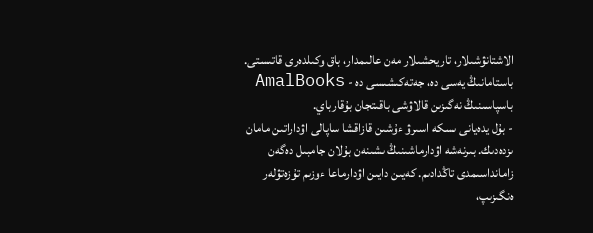الاشتانۋشىلار، تاريحشىلار مەن عالىمدار، باق وكىلدەرى قاتىستى. باستامانىڭ يەسى دە، جەتەكىشىسى دە - AmalBooks باسپاسىنىڭ نەگىزىن قالاۋشى باقىتجان بۇقارباي.
- بۇل يدەيانى ىسكە اسىرۋ ءۇشىن قازاقشا ساپالى اۋداراتىن مامان ىزدەدىك. بىرنەشە اۋدارماشىنىڭ ىشىنەن بۇلان جامبىل دەگەن زامانداسىمدى تاڭدادىم. كەيىن دايىن اۋدارماعا ءوزىم تۇزەتۋلەر ەنگىزىپ،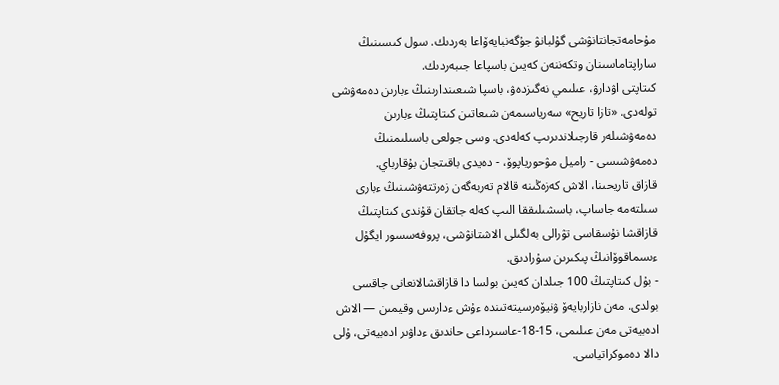مۇحامەتجانتانۋشى گۇلبانۋ جۇگەنبايەۆاعا بەردىك. سول كىسىنىڭ ساراپتاماسىنان وتكەننەن كەيىن باسپاعا جىبەردىك.
كىتاپتى اۋدارۋ، عىلىمي نەگىزدەۋ، باسپا شىعىندارىنىڭ ءبارىن دەمەۋشى تولەدى. «تازا تاريح» سەرياسىمەن شىعاتىن كىتاپتىڭ ءبارىن دەمەۋشىلەر قارجىلاندىرىپ كەلەدى. وسى جولعى باسىلىمنىڭ دەمەۋشىسى - راميل مۋحورياپوۆ، - دەيدى باقىتجان بۇقارباي.
قازاق تاريحىنا، الاش كەزەڭىنە قالام تەربەگەن زەرتتەۋشىنىڭ ءبارى سىلتەمە جاساپ، باسشىلىققا الىپ كەلە جاتقان قۇندى كىتاپتىڭ قازاقشا نۇسقاسى تۋرالى بەلگىلى الاشتانۋشى، پروفەسسور ايگۇل ءىسماقوۆانىڭ پىكىرىن سۇرادىق.
- بۇل كىتاپتىڭ 100 جىلدان كەيىن بولسا دا قازاقشالانعانى جاقسى بولدى. مەن نازاربايەۆ ۋنيۆەرسيتەتىندە ءۇش ءدارىس وقيمىن — الاش ادەبيەتى مەن عىلىمى، 15-18-عاسىرداعى حاندىق ءداۋىر ادەبيەتى، ۇلى دالا دەموكراتياسى.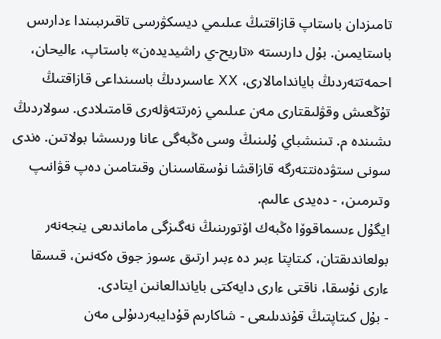تامىزدان باستاپ قازاقتىڭ عىلىمي ديسكۋرسى تاقىرىبىندا ءدارىس باستايمىن. بۇل دارىستە «تاريح-ي راشيديدەن» باستاپ، ءاليحان، احمەتتەردىڭ باياندامالارى، ⅩⅩ عاسىردىڭ باسىنداعى قازاقتىڭ تۇڭعىش وقۋلىقتارى مەن عىلىمي زەرتتەۋلەرى قامتىلادى. سولاردىڭ ىشىندە م. تىنىشباي ۇلىنىڭ وسى ەڭبەگى عانا ورىسشا بولاتىن. ەندى سونى ستۋدەنتتەرگە قازاقشا نۇسقاسىنان وقىتامىن دەپ قۋانىپ وتىرمىن، - دەيدى عالىم.
ايگۇل ءىسماقوۆا ەڭبەك اۆتورىنىڭ نەگىزگى ماماندىعى ينجەنەر بولعاندىقتان، كىتاپتا ءبىر دە ءبىر ارتىق ءسوز جوق ەكەنىن، قىسقا ءارى نۇسقا، ناقتى ءارى دايەكتى باياندالعانىن ايتادى.
- بۇل كىتاپتىڭ قۇندىلىعى - شاكارىم قۇدايبەردىۇلى مەن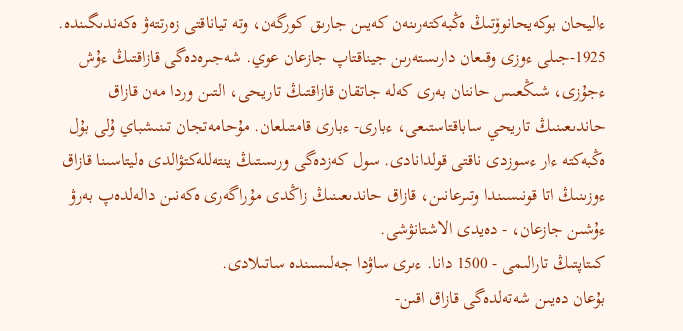ءاليحان بوكەيحانوۆتىڭ ەڭبەكتەرىنەن كەيىن جارىق كورگەن، وتە تياناقتى زەرتتەۋ ەكەندىگىندە. 1925-جىلى ءوزى وقىعان دارىستەرىن جيناقتاپ جازعان عوي. شەجىرەدەگى قازاقتىڭ ءۇش ءجۇزى، شىڭعىس حاننان بەرى كەلە جاتقان قازاقتىڭ تاريحى، التىن وردا مەن قازاق حاندىعىنىڭ تاريحي ساباقتاستىعى، ءبارى- ءبارى قامتىلعان. مۇحامەتجان تىنىشباي ۇلى بۇل ەڭبەكتە ءار ءسوزدى ناقتى قولدانادى. سول كەزدەگى ورىستىڭ ينتەللەكتۋالدى ەليتاسىنا قازاق ءوزىنىڭ اتا قونىسىندا وتىرعانىن، قازاق حاندىعىنىڭ زاڭدى مۇراگەرى ەكەنىن دالەلدەپ بەرۋ ءۇشىن جازعان، - دەيدى الاشتانۋشى.
كىتاپتىڭ تارالىمى - 1500 دانا. ءىرى ساۋدا جەلىسىندە ساتىلادى.
بۇعان دەيىن شەتەلدەگى قازاق اقىن-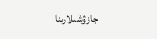جازۋشىلارىنا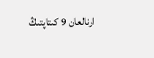ارنالعان 9 كىتاپتىڭ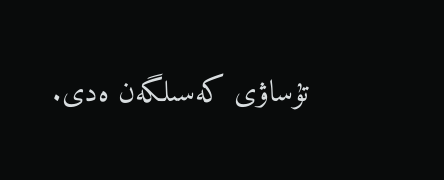تۇساۋى كەسىلگەن ەدى.